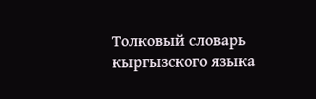Толковый словарь кыргызского языка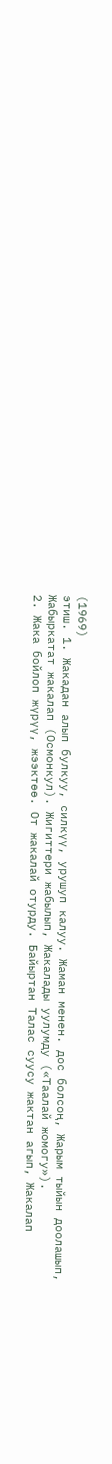(1969)
этиш. 1. Жакадан алып булкуу, силкүү, урушуп калуу. Жаман менен. дос болсоң, Жарым тыйын доолашып, Жабыркатат жакалап (Осмонкул). Жигиттери жабылып, Жакалады уулумду («Таалай жомогу»).
2. Жака бойлоп жүрүү, жээктөө. От жакалай отурду. Байыртан Талас суусу жактан агып, Жакалап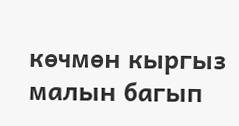көчмөн кыргыз малын багып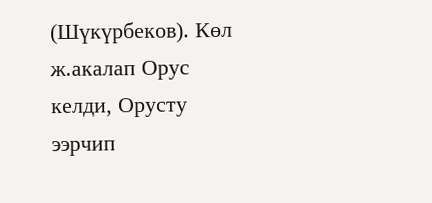(Шүкүрбеков). Көл ж.акалап Орус келди, Орусту ээрчип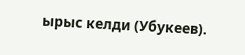ырыс келди (Убукеев).